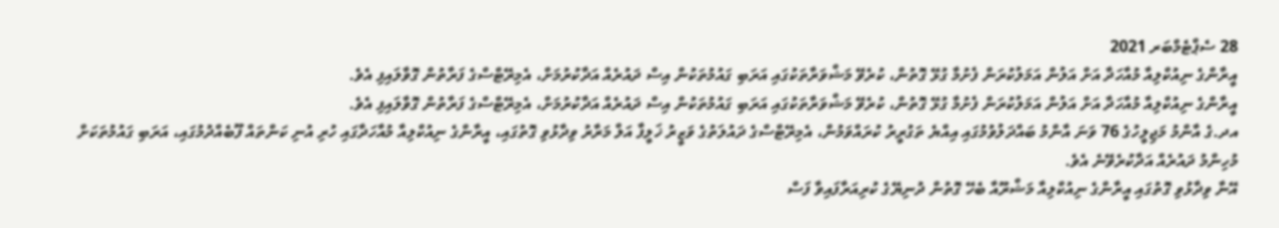28 ސެޕްޓެމްބަރ 2021
އީރާންގެ ނިއުކްލިއާ މުއާހަދާ އަށް އަލުން އަމަލުކުރަން ފެށުމާ ގުޅޭ ގޮތުން، ކުރެވޭ މަޝްވަރާތަކުގައި އަރަބި ގައުމުތަކުން އިސް ދައުރެއް އަދާކުރުމަށް، އެމިރޭޓްސްގެ ފަރާތުން ގޮވާލައިފި އެވެ.
އީރާންގެ ނިއުކްލިއާ މުއާހަދާ އަށް އަލުން އަމަލުކުރަން ފެށުމާ ގުޅޭ ގޮތުން، ކުރެވޭ މަޝްވަރާތަކުގައި އަރަބި ގައުމުތަކުން އިސް ދައުރެއް އަދާކުރުމަށް، އެމިރޭޓްސްގެ ފަރާތުން ގޮވާލައިފި އެވެ.
އދ.ގެ އާންމު މަޖިލީހުގެ 76 ވަނަ އާންމު ބައްދަލުވުމުގައި އިއްޔެ ތަގުރީރު ކުރައްވަމުން، އެމިރޭޓްސްގެ ދައުލަތުގެ ވަޒީރު ޚަލީފާ އަލް މަރާރު ވިދާޅުވި ގޮތުގައި، އީރާންގެ ނިއުކްލިއާ މުއާހަދާގައި ހުރި އުނި ކަންތައް ފޫބެއްދުމުގައި، އަރަބި ގައުމުތަކަށް މުހިންމު ދައުރެއް އަދާކުރެވޭނެ އެވެ.
އޭނާ ވިދާޅުވި ގޮތުގައި އީރާންގެ ނިއުކްލިއާ މަޝްރޫއާ ބެހޭ ގޮތުން ދުނިޔޭގެ ކުރިއަރާފައިވާ ފަސް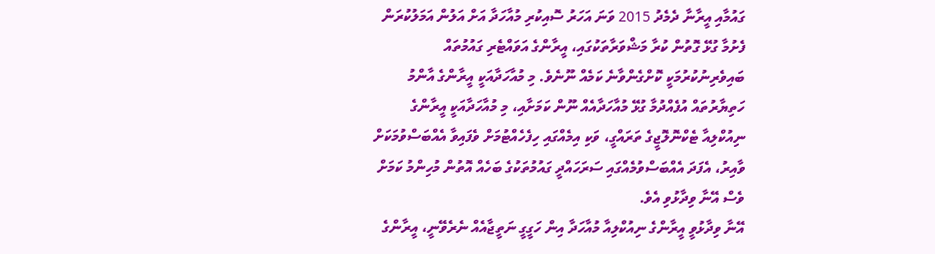ގައުމާއި އީރާނާ ދެމެދު 2015 ވަނަ އަހަރު ސޮއިކުރި މުއާހަދާ އަށް އަލުން އަމަލުކުރަން ފެށުމާ ގުޅޭ ގޮތުން ކުރާ މަޝްވަރާތަކުގައި، އީރާންގެ އަވައްޓެރި ގައުމުތައް ބައިވެރިނުކުރުމަކީ ކޮށްގެންވާނެ ކަމެއް ނޫނެވެ. މި މުއާހަދާއަކީ އީރާންގެ އާންމު ހަތިޔާރުތައް އުފެއްދުމާ ގުޅޭ މުއާހަދާއެއް ނޫން ކަމަށާއި، މި މުއާހަދާއަކީ އީރާންގެ ނިއުކްލިއާ ޓެކްނޮލޮޖީގެ ތަރައްގީ، ވަކި އިމެއްގައި ހިފެހެއްޓުމަށް ވެފައިވާ އެއްބަސްވުމަކަށް ވާއިރު، އެފަދަ އެއްބަސްވުމެއްގައި ސަރަހައްދީ ގައުމުތަކުގެ ބަހެއް އޮތުން މުހިންމު ކަމަށް ވެސް އޭނާ ވިދާޅުވި އެވެ.
އޭނާ ވިދާޅުވީ އީރާންގެ ނިއުކްލިއާ މުއާހަދާ އިން ހަގީގީ ނަތީޖާއެއް ނެރެވޭނީ، އީރާންގެ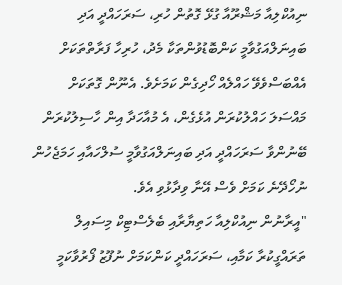ނިއުކްލިއާ މަޝްރޫއާ ގުޅޭ ގޮތުން ހުރި، ސަރަހައްދީ އަދި ބައިނަލްއަގުވާމީ ކަންބޮޑުވުންތަކާ މެދު، ހުރިހާ ފަރާތްތަކަށް އެއްބަސްވެވޭ ހައްލެއް ހޯދިގެން ކަމަށެވެ. އެނޫން ގޮތަކަށް މައްސަލަ ހައްލުކުރަން އުޅެގެން، އެ މުއާހަދާ އިން ހާސިލުކުރަން ބޭނުންވާ ސަރަހައްދީ އަދި ބައިނަލްއަގުވާމީ ސުލްހައާއި ހަމަޖެހުން ނުހޯދޭނެ ކަމަށް ވެސް އޭނާ ވިދާޅުވި އެވެ.
"އީރާނުން ނިއުކްލިއާ ހަތިޔާރާއި ބެލެސްޓިކް މިސައިލް ތަރައްގީކުރާ ކަމާއި، ސަރަހައްދީ ކަންކަމަށް ނުފޫޒު ފޯރުވާކަމީ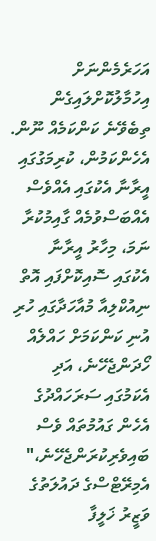އަހަރެމެންނަށް އިހުމާލުކޮށްލައިގެން ތިބެވޭނެ ކަންކަމެއް ނޫން. އެހެންކަމުން، ކުރިމަގުގައި އީރާނާ އެކުގައި އެއްވެސް އެއްބަސްވުމެއް ގާއިމުކުރާ ނަމަ، މިހާރު އީރާނާ އެކުގައި ސޮއިކޮށްފައި އޮތް ނިއުކްލިއާ މުއާހަދާގައި ހުރި އުނި ކަންކަމަށް ހައްލެއް ހޯދަންޖެހޭނެ، އަދި އެކަމުގައި ސަރަހައްދުގެ އެހެން ގައުމުތައް ވެސް ބައިވެރިކުރަންޖެހޭނެ،" އެމިރޭޓްސްގެ ދައުލަތުގެ ވަޒީރު ޚަލީފާ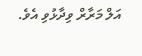އަލް މަރާރް ވިދާޅުވި އެވެ.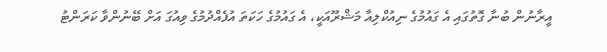އީރާނުން ބުނާ ގޮތުގައި އެ ގައުމުގެ ނިއުކްލިއާ މަޝްރޫއަކީ، އެ ގައުމުގެ ހަކަތަ އުފެއްދުމުގެ ވިއުގަ އަށް ބޭނުންވާ ކަރަންޓު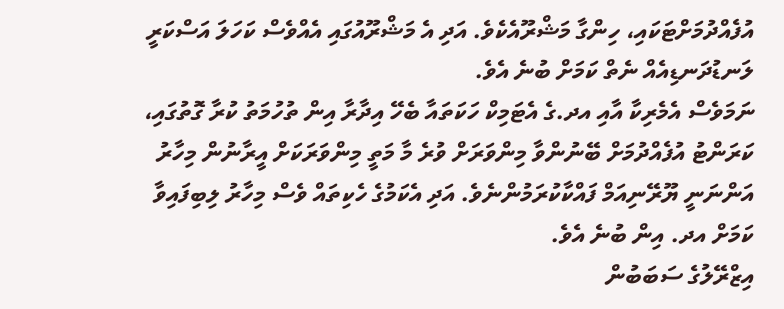އުފެއްދުމަށްޓަކައި، ހިންގާ މަޝްރޫއެކެވެ. އަދި އެ މަޝްރޫއުގައި އެއްވެސް ކަހަލަ އަސްކަރީ ލަނޑުދަނޑިއެއް ނެތް ކަމަށް ބުނެ އެވެ.
ނަމަވެސް އެމެރިކާ އާއި އދ.ގެ އެޓަމިކް ހަކަތައާ ބެހޭ އިދާރާ އިން ތުހުމަތު ކުރާ ގޮތުގައި، ކަރަންޓު އުފެއްދުމަށް ބޭނުންވާ މިންވަރަށް ވުރެ މާ މަތީ މިންވަރަކަށް އީރާނުން މިހާރު އަންނަނީ ޔޫރޭނިއަމް ފައްކާކުރަމުންނެވެ. އަދި އެކަމުގެ ހެކިތައް ވެސް މިހާރު ލިބިފައިވާ ކަމަށް އދ. އިން ބުނެ އެވެ.
އިޒްރޭލުގެ ސަބަބުން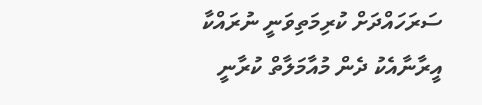ސަރަހައްދަށް ކުރިމަތިވަނީ ނުރައްކާ
އީރާނާއެކު ދެން މުއާމަލާތް ކުރާނީ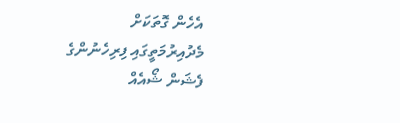އެހެން ގޮތަކަށް
މެދުއިރުމަތީގައި ފިރިހެނުންގެ ފެޝަން ޝޯއެއް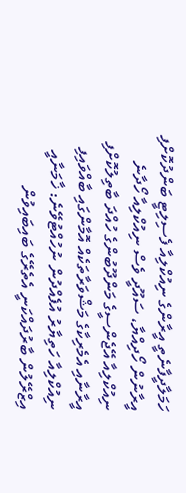ހަމަލާދީފާނެތީ އީރާންގެ ނިއުކްލިއާ ފެސިލިޓީ ބަންދުކޮށްފި
އީރާނުން ހޯދިއްޔާ، ސައޫދީ ވެސް ނިއުކްލިއާ ހޯދާނެ
ނިއުކްލިއާ އޭޖެންސީގެ މަންދޫބުންގެ ހުއްދަ ބާތިލުކޮށްފި
އީރާނާއި އެމެރިކާގެ މަޝްވަރާތަކެއް އޮމާންގައި ބާއްވައިފި
ނިއުކްލިއާ ހަތިޔާރު އުފެއްދުން ނުހުއްޓުވޭނެ: ޚާމަނާއީ
އިޒްރޭލުން ބާރުދައްކަނީ އެތެރޭގެ ބައިބައިވުން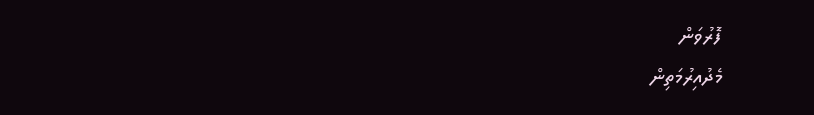ފޮރުވަން
މެދުއިރުމަތިން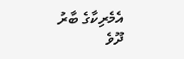އެމެރިކާގެ ބާރު ދޫވެ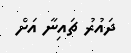ދައުރު ޗައިނާ އަށް